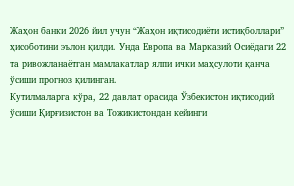Жаҳон банки 2026 йил учун “Жаҳон иқтисодиёти истиқболлари” ҳисоботини эълон қилди. Унда Европа ва Марказий Осиёдаги 22 та ривожланаётган мамлакатлар ялпи ички маҳсулоти қанча ўсиши прогноз қилинган.
Кутилмаларга кўра, 22 давлат орасида Ўзбекистон иқтисодий ўсиши Қирғизистон ва Тожикистондан кейинги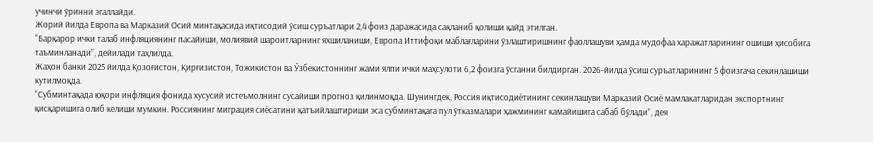учинчи ўринни эгаллайди.
Жорий йилда Европа ва Марказий Осий минтақасида иқтисодий ўсиш суръатлари 2,4 фоиз даражасида сақланиб қолиши қайд этилган.
“Барқарор ички талаб инфляциянинг пасайиши, молиявий шароитларнинг яхшиланиши, Европа Иттифоқи маблағларини ўзлаштиришнинг фаоллашуви ҳамда мудофаа харажатларининг ошиши ҳисобига таъминланади”, дейилади таҳлилда.
Жаҳон банки 2025 йилда Қозоғистон, Қирғизистон, Тожикистон ва Ўзбекистоннинг жами ялпи ички маҳсулоти 6,2 фоизга ўсганни билдирган. 2026-йилда ўсиш суръатларининг 5 фоизгача секинлашиши кутилмоқда.
“Субминтақада юқори инфляция фонида хусусий истеъмолнинг сусайиши прогноз қилинмоқда. Шунингдек, Россия иқтисодиётининг секинлашуви Марказий Осиё мамлакатларидан экспортнинг қисқаришига олиб келиши мумкин. Россиянинг миграция сиёсатини қатъийлаштириши эса субминтақага пул ўтказмалари ҳажмининг камайишига сабаб бўлади”, дея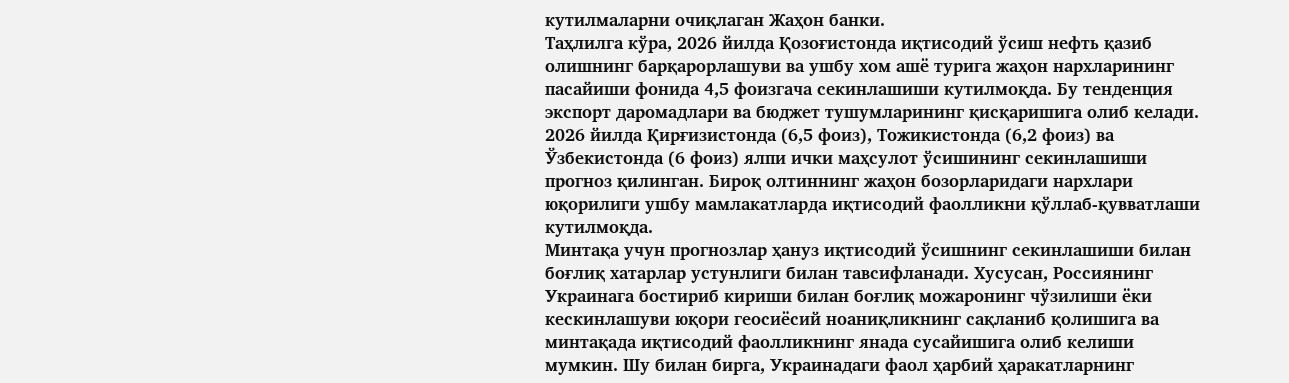кутилмаларни очиқлаган Жаҳон банки.
Таҳлилга кўра, 2026 йилда Қозоғистонда иқтисодий ўсиш нефть қазиб олишнинг барқарорлашуви ва ушбу хом ашё турига жаҳон нархларининг пасайиши фонида 4,5 фоизгача секинлашиши кутилмоқда. Бу тенденция экспорт даромадлари ва бюджет тушумларининг қисқаришига олиб келади.
2026 йилда Қирғизистонда (6,5 фоиз), Тожикистонда (6,2 фоиз) ва Ўзбекистонда (6 фоиз) ялпи ички маҳсулот ўсишининг секинлашиши прогноз қилинган. Бироқ олтиннинг жаҳон бозорларидаги нархлари юқорилиги ушбу мамлакатларда иқтисодий фаолликни қўллаб-қувватлаши кутилмоқда.
Минтақа учун прогнозлар ҳануз иқтисодий ўсишнинг секинлашиши билан боғлиқ хатарлар устунлиги билан тавсифланади. Хусусан, Россиянинг Украинага бостириб кириши билан боғлиқ можаронинг чўзилиши ёки кескинлашуви юқори геосиёсий ноаниқликнинг сақланиб қолишига ва минтақада иқтисодий фаолликнинг янада сусайишига олиб келиши мумкин. Шу билан бирга, Украинадаги фаол ҳарбий ҳаракатларнинг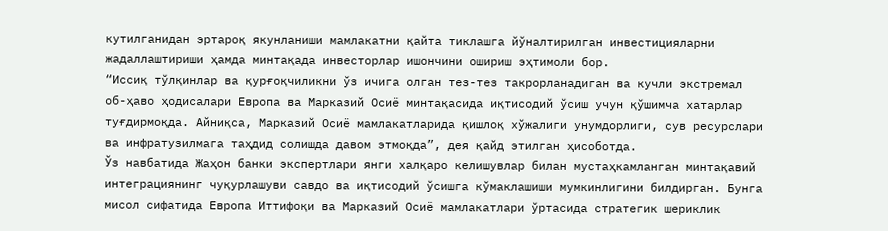кутилганидан эртароқ якунланиши мамлакатни қайта тиклашга йўналтирилган инвестицияларни жадаллаштириши ҳамда минтақада инвесторлар ишончини ошириш эҳтимоли бор.
“Иссиқ тўлқинлар ва қурғоқчиликни ўз ичига олган тез-тез такрорланадиган ва кучли экстремал об-ҳаво ҳодисалари Европа ва Марказий Осиё минтақасида иқтисодий ўсиш учун қўшимча хатарлар туғдирмоқда. Айниқса, Марказий Осиё мамлакатларида қишлоқ хўжалиги унумдорлиги, сув ресурслари ва инфратузилмага таҳдид солишда давом этмоқда”, дея қайд этилган ҳисоботда.
Ўз навбатида Жаҳон банки экспертлари янги халқаро келишувлар билан мустаҳкамланган минтақавий интеграциянинг чуқурлашуви савдо ва иқтисодий ўсишга кўмаклашиши мумкинлигини билдирган. Бунга мисол сифатида Европа Иттифоқи ва Марказий Осиё мамлакатлари ўртасида стратегик шериклик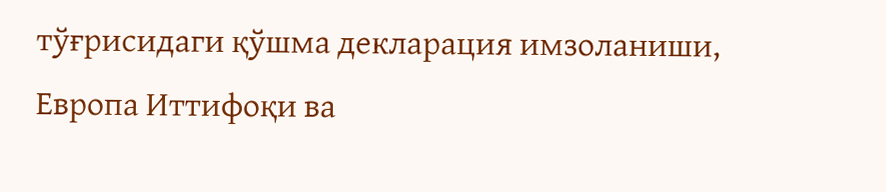тўғрисидаги қўшма декларация имзоланиши, Европа Иттифоқи ва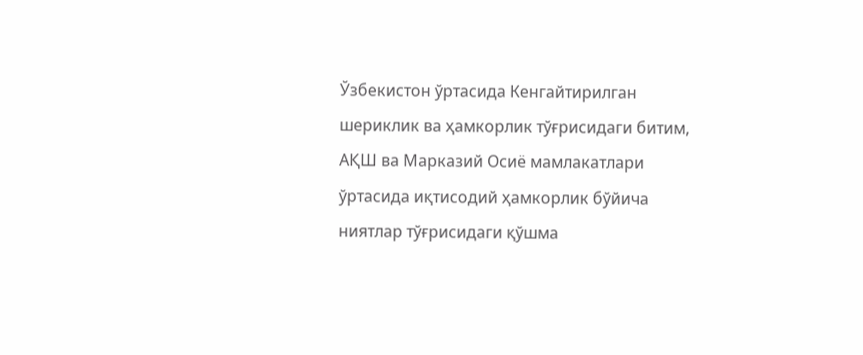Ўзбекистон ўртасида Кенгайтирилган шериклик ва ҳамкорлик тўғрисидаги битим, АҚШ ва Марказий Осиё мамлакатлари ўртасида иқтисодий ҳамкорлик бўйича ниятлар тўғрисидаги қўшма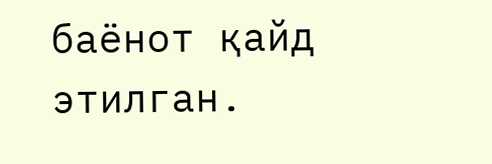баёнот қайд этилган.